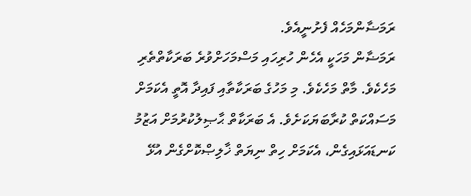ރަމަޟާންމަހެއް ފެށުނީއެވެ.
ރަމަޟާން މަހަކީ އެހެން ހުރިހައި މަސްމަހަށްވުރެ ބަރަކާތްތެރި މަހެކެވެ. މާތް މަހެކެވެ. މި މަހުގެ ބަރަކާތާއި ފައިދާ އޮތީ އެކަމަށް މަސައްކަތް ކުރާބަޔަކަށެވެ. އެ ބަރަކާތް ޙާޞިލުކުރުމަށް އަޒުމު ކަނޑައަޅައިގެން، އެކަމަށް ހިތް ނިޔަތް ޚާލިޞްކޮށްގެން އުޅޭ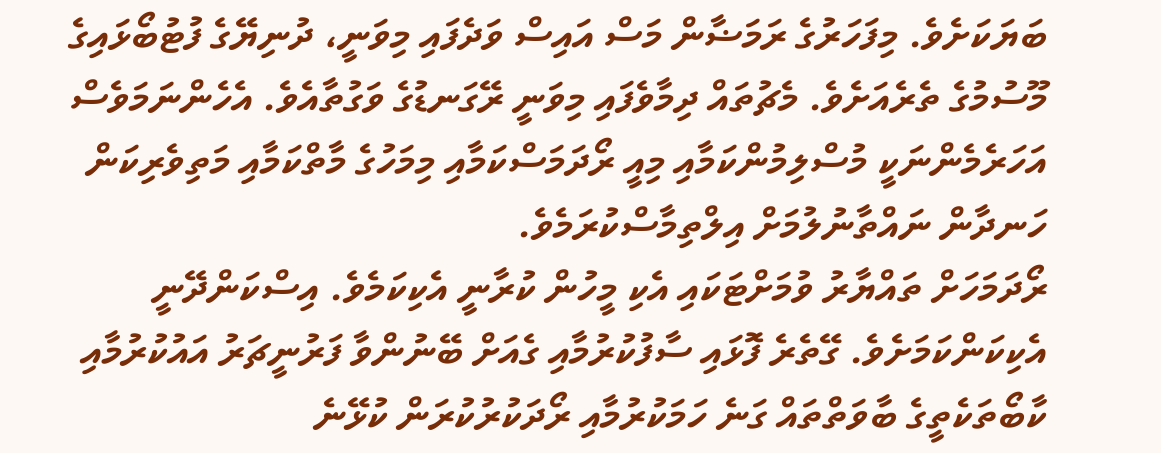ބަޔަކަށެވެ. މިފަހަރުގެ ރަމަޟާން މަސް އައިސް ވަދެފައި މިވަނީ، ދުނިޔޭގެ ފުޓުބޯޅައިގެ މޫސުމުގެ ތެރެއަށެވެ. މެޗުތައް ދިމާވެފައި މިވަނީ ރޭގަނޑުގެ ވަގުތާއެވެ. އެހެންނަމަވެސް އަހަރެމެންނަކީ މުސްލިމުންކަމާއި މިއީ ރޯދަމަސްކަމާއި މިމަހުގެ މާތްކަމާއި މަތިވެރިކަން ހަނދާން ނައްތާނުލުމަށް އިލްތިމާސްކުރަމެވެ.
ރޯދަމަހަށް ތައްޔާރު ވުމަށްޓަކައި އެކި މީހުން ކުރާނީ އެކިކަމެވެ. އިސްކަންދޭނީ އެކިކަންކަމަށެވެ. ގޭތެރެ ފޮޅައި ސާފުކުރުމާއި ގެއަށް ބޭނުންވާ ފަރުނީޗަރު އައުކުރުމާއި ކާބޯތަކެތީގެ ބާވަތްތައް ގަނެ ހަމަކުރުމާއި ރޯދަކުރުކުރަން ކުޅޭނެ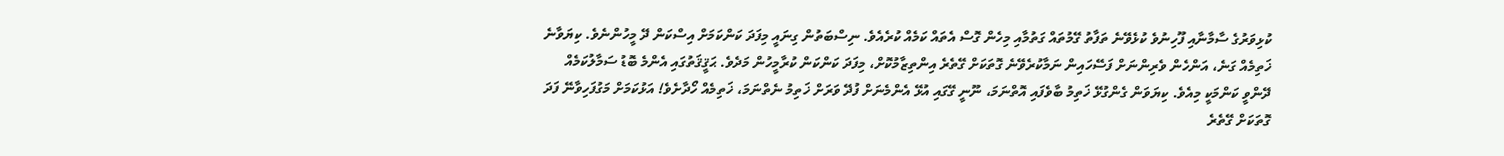ކުޅިވަރުގެ ސާމާނާއި ފޫހިނުވެ ކުޅެވޭނެ ތަފާތު ގޭމުތައް ގަތުމާއި މިހެން ގޮސް އެތައް ކަމެއް ކުރެއެވެ. ނިސްބަތުން ގިނައީ މިފަދަ ކަންކަމަށް އިސްކަން ދޭ މީހުންނެވެ. ކިޔަވާނެ ޚަތިމެއް ގަނެ، އަންހެން ވެރިންނަށް ފަސޭހައިން ނަމާކުރެވޭނެ ގޮތަކަށް ގޭތެރެ އިންތިޒާމުކޮށް، މިފަދަ ކަންކަން ކުރާމީހުން މަދެވެ. ޙަޤީޤަތުގައި އެންމެ ބޮޑު ސަމާލުކަމެއް ދޭންވީ ކަންމަކީ މިއެވެ. ކިޔަވަން ގެންގުޅޭ ޚަތިމު ބާވެފައި އޮތްނަމަ، ނޫނީ ގޭގައި އުޅޭ އެންމެނަށް ފުދޭ ވަރަށް ޚަތިމު ނެތްނަމަ، ޚަތިމެއް ހޯދާށެވެ! އަޅުކަމަށް މަގުފަހިވާނޭ ފަދަ ގޮތަކަށް ގޭތެރެ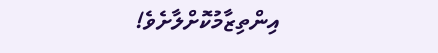އިންތިޒާމުކޮށްލާށެވެ!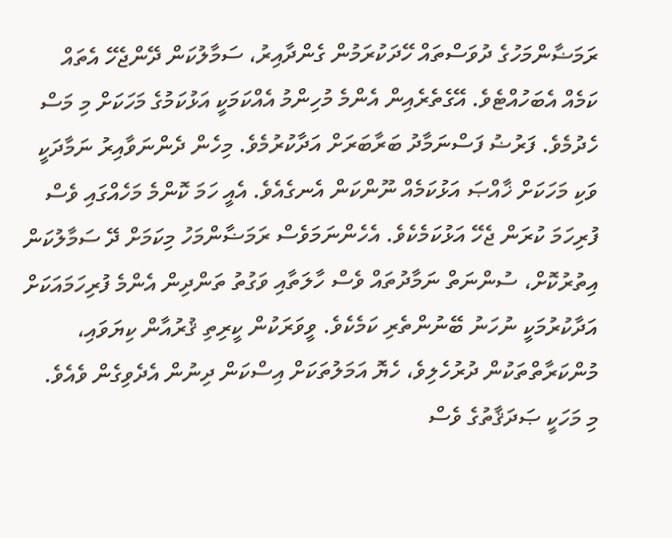ރަމަޟާންމަހުގެ ދުވަސްތައް ހޭދަކުރަމުން ގެންދާއިރު، ސަމާލުކަން ދޭންޖެހޭ އެތައް ކަމެއް އެބަހުއްޓެވެ. އޭގެތެރެއިން އެންމެ މުހިންމު އެއްކަމަކީ އަޅުކަމުގެ މަހަކަށް މި މަސް ހެދުމެވެ. ފަރުޟު ފަސްނަމާދު ބަރާބަރަށް އަދާކުރުމެވެ. މިހެން ދެންނަވާއިރު ނަމާދަކީ ވަކި މަހަކަށް ޚާއްޞަ އަޅުކަމެއް ނޫންކަން އެނގެއެވެ. އެއީ ހަމަ ކޮންމެ މަހެއްގައި ވެސް ފުރިހަމަ ކުރަން ޖެހޭ އަޅުކަމެކެވެ. އެހެންނަމަވެސް ރަމަޟާންމަހު މިކަމަށް ދޭ ސަމާލުކަން އިތުރުކޮށް، ސުންނަތް ނަމާދުތައް ވެސް ހާލަތާއި ވަގުތު ތަންދިން އެންމެ ފުރިހަމައަކަށް އަދާކުރުމަކީ ނުހަނު ބޭނުންތެރި ކަމެކެވެ. ވީވަރަކުން ކީރިތި ޤުރުއާން ކިޔަވައި، މުންކަރާތްތަކުން ދުރުހެލިވެ، ހެޔޮ އަމަލުތަކަށް އިސްކަން ދިނުން އެދެވިގެން ވެއެވެ.
މި މަހަކީ ޞަދަޤާތުގެ ވެސް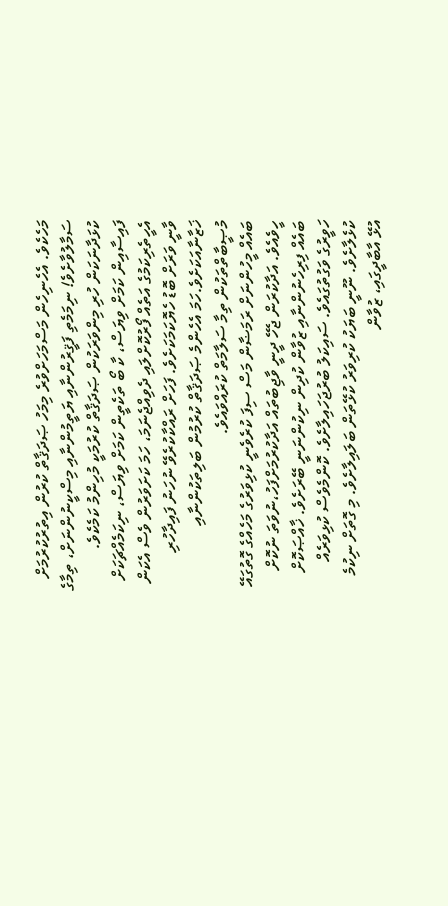މަހެކެވެ. އެހެނިހެން މަސްމަހަށްވުރެ މިމަހު ޞަދަޤާތް ކުރުން އިތުރުކުރުމަށް ސަމާލުވާށެވެ! ނިމަމެތި ފަޤީރުންނާއި ޔަތީމުންނާއި މިސްކީނުންނަށް، ތިމާގެ ކުޅަދާނަކަން ހުރި މިންވަރަކުން ޞަދަޤާތް ކުރުމަކީ މުހިންމު ކަމެކެވެ. ފައިސާއިން ކަމަށް ވިޔަސް، ކާ ބޯ ތަކެތީން ކަމަށް ވިޔަސް، ނިކަމެއްޗަކަށް އެހީތެރިކަމުގެ އަތެއް ފޯރުކޮށްލައި ދެވިއްޖެނަމަ، ހަމަ ކަށަވަރުން ވެސް އެކަން ވާނީ ވަރަށް ބޮޑު ހެޔޮކަމަކަށެވެ. ފަހަށް ރައްކާކުރެވޭ ނުހަނު ފައިދާހުރި ޚަޒާނާއަކަށެވެ.ހަމަ އެހެންމެ ޞަދަޤާތް ކުރުމުން ބަލިތަކުންނާއި މުޞީބާތްތަކުން ތިމާ ސަލާމަތް ކުރައްވައެވެ.
ބައެއް މީހުންނަށް ރަމަޟާން މަސް ސިފަ ކުރެވެނީ ކުޅިވަރުގެ މަހެއްގެ ގޮތުގައޭ ހީވެއެވެ. އަދާކުރަން ޖެހޭ ދީނީ ވާޖިބުތައް އަދާކުރުމަށްފަހު،ނުވަތަ ނުކޮށް ބައެއް ފިރިހެނުންނާއި ޒުވާން ކުދިން ނިކުންނަނީ ބޭރަށެވެ. ޚާއްޞަކޮށް ހަވީރުގެ ވަގުތުގައެވެ. ސައިކަލު ބުރުޖަހައިލާށެވެ. ކޮންމެވެސް ކުޅިވަރެއް ކުޅެލާށެވެ. ނޫނީ ބަޔަކު ކުރިވަރު ކުޅޭތަން ބަލައިލާށެވެ. މި ގޮތަށް ނިކުމެ އުޅޭ އާބާދީގައި، ޒުވާން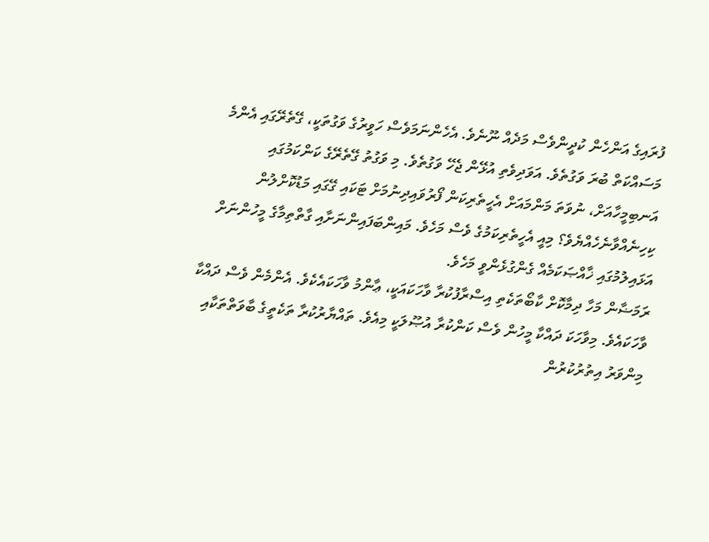ފުރައިގެ އަންހެން ކުދީންވެސް މަދެއް ނޫނެވެ. އެހެންނަމަވެސް ހަވީރުގެ ވަގުތަކީ، ގޭތެރޭގައި އެންމެ މަސައްކަތް ބުރަ ވަގުތެވެ. އަވަދިވެތި އުޅޭން ޖެހޭ ވަގުތެވެ. މި ވަގުތު ގޭތެރޭގެ ކަންކަމުގައި އަނބިމީހާއަށް، ނުވަތަ މަންމައަށް އެހީތެރިކަން ފޯރުވައިދިނުމަށް ޓަކައި ގޭގައި މަޑުކޮށްލުން ކިހިނެއްވާނެހެއްޔެވެ؟ މިއީ އެހީތެރިކަމުގެ ވެސް މަހެވެ. މައިންބަފައިންނަށާއި ގާތްތިމާގެ މީހުންނަށް އަޅައިލުމުގައި ޚާއްޞަކަމެއް ގެންގުޅެންވީ މަހެވެ.
ރަމަޟާން މަހާ ދިމާކޮށް ކާބޯތަކެތި އިސްރާފުކުރާ ވާހަކައަކީ، ޢާންމު ވާހަކައެކެވެ. އެންމެން ވެސް ދައްކާ ވާހަކައެވެ. މިވާހަކަ ދައްކާ މީހުން ވެސް ކަންކުރާ އުޞޫލަކީ މިއެވެ. ތައްޔާރުކުރާ ތަކެތީގެ ބާވަތްތަކާއި މިންވަރު އިތުރުކުރުން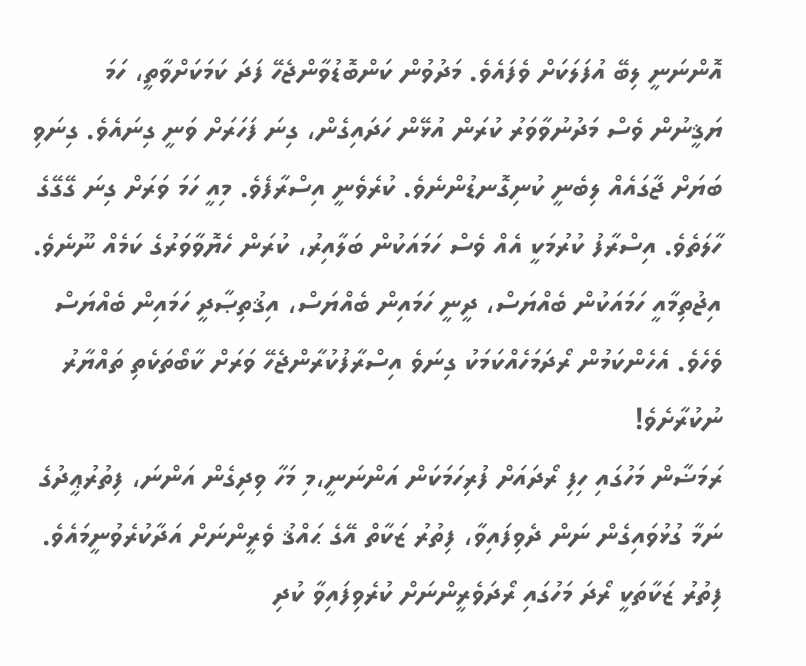އޮންނަނީ ލިބޭ އުފަލަކަށް ވެފައެވެ. މަދުވުން ކަންބޮޑުވާންޖެހޭ ފަދަ ކަމަކަށްވާތީ، ހަމަ ޔަޤީނުން ވެސް މަދުނުވާވަރު ކުރަން އުޅޭން ހަދައިގެން، ގިނަ ފަހަރަށް ވަނީ ގިނައެވެ. ގިނަވި ބަޔަށް ޖާގައެއް ލިބެނީ ކުނިގޮނޑުންނެވެ. ކުރެވެނީ އިސްރާފެވެ. މިއީ ހަމަ ވަރަށް ގިނަ ގޭގޭގެ ހާލަތެވެ. އިސްރާފު ކުރުމަކީ އެއް ވެސް ހަމައަކުން ބަލާއިރު، ކުރަން ހެޔޮވާވަރުގެ ކަމެއް ނޫނެވެ. އިޖުތިމާއީ ހަމައަކުން ބެއްޔަސް، ދީނީ ހަމައިން ބެއްޔަސް، އިޤުތިޞާދީ ހަމައިން ބެއްޔަސް ވެހެވެ. އެހެންކަމުން ރޯދަމަހެއްކަމަކު ގިނަވެ އިސްރާފުކުރާންޖެހޭ ވަރަށް ކާބޯތަކެތި ތައްޔާރު ނުކުރާށެވެ!
ރަމަޟާން މަހުގައި ހިފި ރޯދައަށް ފުރިހަމަކަން އަންނަނީ،މި މަހާ ވިދިގެން އަންނަ، ފިތުރުޢީދުގެ ނަމާ ގުޅުވައިގެން ނަން ދެވިފައިވާ، ފިތުރު ޒަކާތް އޭގެ ޙައްޤު ވެރީންނަށް އަދާކުރެވުނީމައެވެ. ފިތުރު ޒަކާތަކީ ރޯދަ މަހުގައި ރޯދަވެރީންނަށް ކުރެވިފައިވާ ކުދި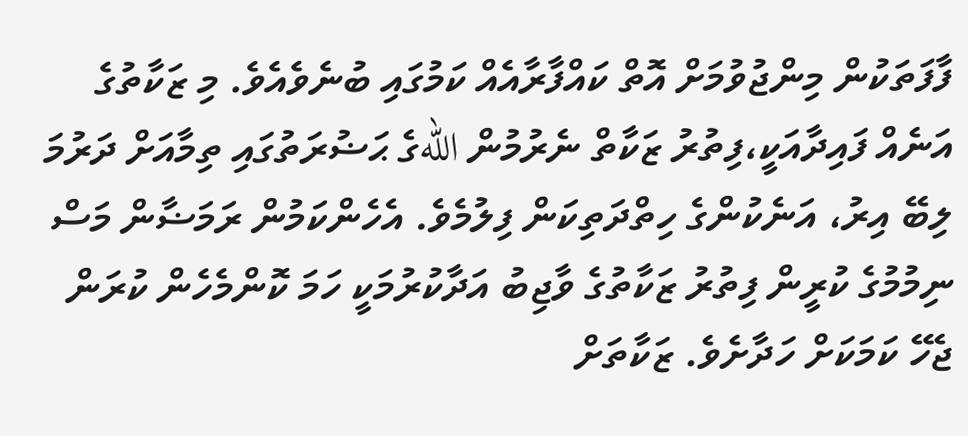ފާފަތަކުން މިންޖުވުމަށް އޮތް ކައްފާރާއެއް ކަމުގައި ބުނެވެއެވެ. މި ޒަކާތުގެ އަނެއް ފައިދާއަކީ،ފިތުރު ޒަކާތް ނެރުމުން اللهގެ ޙަޟުރަތުގައި ތިމާއަށް ދަރުމަ ލިބޭ އިރު، އަނެކުންގެ ހިތްދަތިކަން ފިލުމެވެ. އެހެންކަމުން ރަމަޟާން މަސް ނިމުމުގެ ކުރީން ފިތުރު ޒަކާތުގެ ވާޖިބު އަދާކުރުމަކީ ހަމަ ކޮންމެހެން ކުރަން ޖެހޭ ކަމަކަށް ހަދާށެވެ. ޒަކާތަށް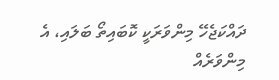ދައްކަޖެހޭ މިންވަރަކީ ކޮބައިތޯ ބަލައި، އެ މިންވަރެއް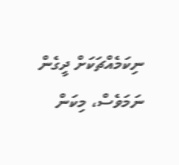ނިކަމެއްޗަކަށް ދީގެން ނަމަވެސް، މިކަން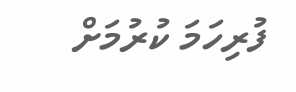ފުރިހަމަ ކުރުމަށް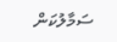ސަމާލުކަން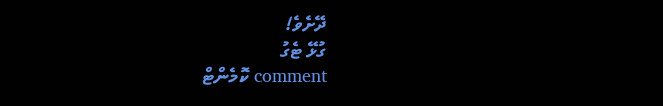ދޭށެވެ!
ގުޅޭ ޓެގު
comment ކޮމެންޓް